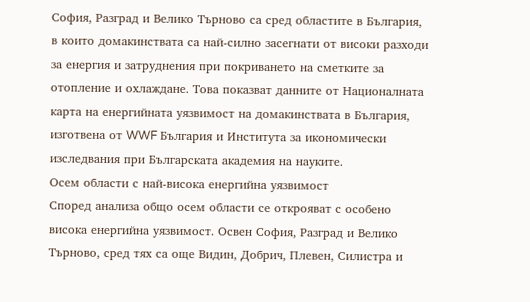София, Разград и Велико Търново са сред областите в България, в които домакинствата са най-силно засегнати от високи разходи за енергия и затруднения при покриването на сметките за отопление и охлаждане. Това показват данните от Националната карта на енергийната уязвимост на домакинствата в България, изготвена от WWF България и Института за икономически изследвания при Българската академия на науките.
Осем области с най-висока енергийна уязвимост
Според анализа общо осем области се открояват с особено висока енергийна уязвимост. Освен София, Разград и Велико Търново, сред тях са още Видин, Добрич, Плевен, Силистра и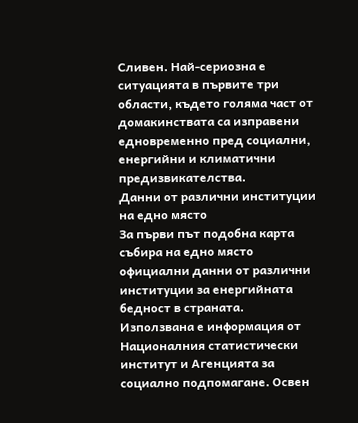Сливен. Най-сериозна е ситуацията в първите три области, където голяма част от домакинствата са изправени едновременно пред социални, енергийни и климатични предизвикателства.
Данни от различни институции на едно място
За първи път подобна карта събира на едно място официални данни от различни институции за енергийната бедност в страната. Използвана е информация от Националния статистически институт и Агенцията за социално подпомагане. Освен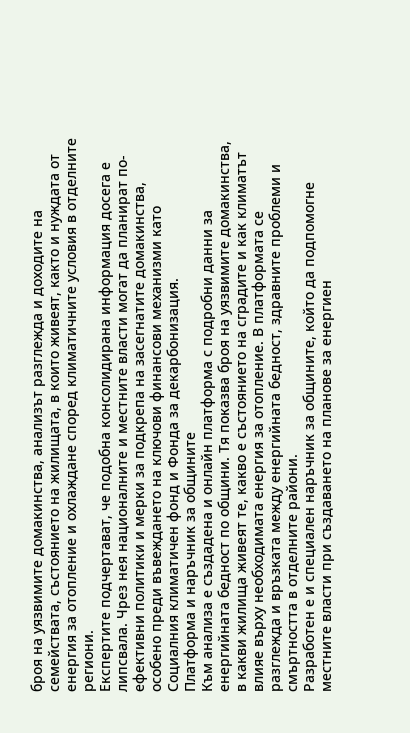броя на уязвимите домакинства, анализът разглежда и доходите на семействата, състоянието на жилищата, в които живеят, както и нуждата от енергия за отопление и охлаждане според климатичните условия в отделните региони.
Експертите подчертават, че подобна консолидирана информация досега е липсвала. Чрез нея националните и местните власти могат да планират по-ефективни политики и мерки за подкрепа на засегнатите домакинства, особено преди въвеждането на ключови финансови механизми като Социалния климатичен фонд и Фонда за декарбонизация.
Платформа и наръчник за общините
Към анализа е създадена и онлайн платформа с подробни данни за енергийната бедност по общини. Тя показва броя на уязвимите домакинства, в какви жилища живеят те, какво е състоянието на сградите и как климатът влияе върху необходимата енергия за отопление. В платформата се разглежда и връзката между енергийната бедност, здравните проблеми и смъртността в отделните райони.
Разработен е и специален наръчник за общините, който да подпомогне местните власти при създаването на планове за енергиен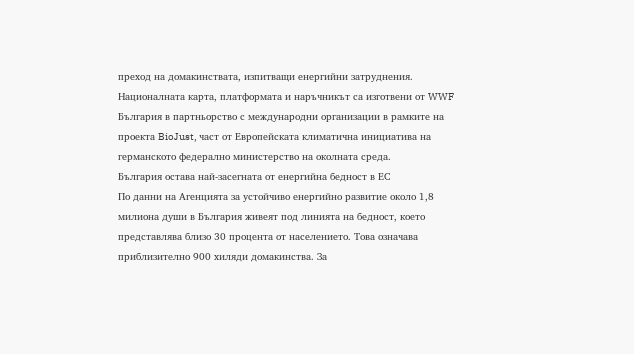преход на домакинствата, изпитващи енергийни затруднения. Националната карта, платформата и наръчникът са изготвени от WWF България в партньорство с международни организации в рамките на проекта BioJust, част от Европейската климатична инициатива на германското федерално министерство на околната среда.
България остава най-засегната от енергийна бедност в ЕС
По данни на Агенцията за устойчиво енергийно развитие около 1,8 милиона души в България живеят под линията на бедност, което представлява близо 30 процента от населението. Това означава приблизително 900 хиляди домакинства. За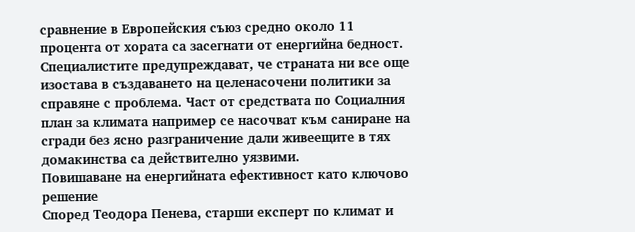сравнение в Европейския съюз средно около 11 процента от хората са засегнати от енергийна бедност.
Специалистите предупреждават, че страната ни все още изостава в създаването на целенасочени политики за справяне с проблема. Част от средствата по Социалния план за климата например се насочват към саниране на сгради без ясно разграничение дали живеещите в тях домакинства са действително уязвими.
Повишаване на енергийната ефективност като ключово решение
Според Теодора Пенева, старши експерт по климат и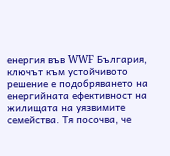енергия във WWF България, ключът към устойчивото решение е подобряването на енергийната ефективност на жилищата на уязвимите семейства. Тя посочва, че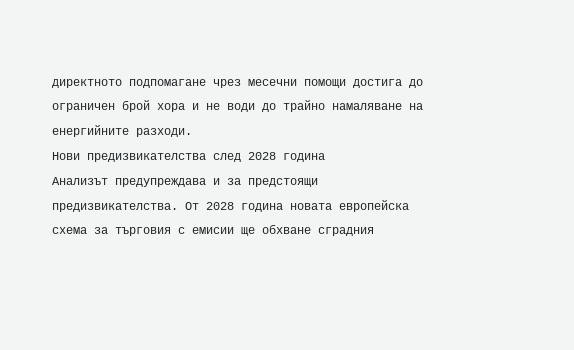директното подпомагане чрез месечни помощи достига до ограничен брой хора и не води до трайно намаляване на енергийните разходи.
Нови предизвикателства след 2028 година
Анализът предупреждава и за предстоящи предизвикателства. От 2028 година новата европейска схема за търговия с емисии ще обхване сградния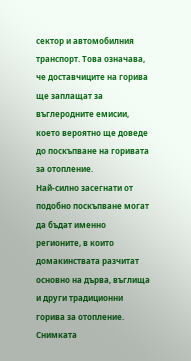сектор и автомобилния транспорт. Това означава, че доставчиците на горива ще заплащат за въглеродните емисии, което вероятно ще доведе до поскъпване на горивата за отопление.
Най-силно засегнати от подобно поскъпване могат да бъдат именно регионите, в които домакинствата разчитат основно на дърва, въглища и други традиционни горива за отопление.
Снимката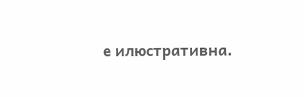е илюстративна.